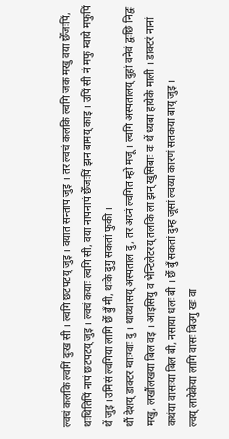ल्वचं कलकि ल्वगिं दुःख सी । ल्वगि छटपटय् जुइ । वयात सन्ताप जुइ । तर ल्वचं कलकि ल्वगि जक मखु वया छेँजःपिं, थःथितिपिं नापं छटपटय् जुइ । ल्वचं कयाः ल्वगि सी, वया नापनापं छेँजःपिं झन बामय् काइ । उपिं सी नं मफु म्वाये मफुपिं थें जुइ ।उमिसं ल्वगिया लागि छेँ बुँ मी, थःके दुगु सकतां फुकी ।
थौं देशय् डाक्टर ग्वाःग्वाः दु । थाय्थासय् अस्पताल दु, तर अय्नं ल्वगित म्हो मजू । ल्वगि अस्पतालय् दुहां वनेवं द्वःछि निद्वः मखु, लखौंलखया बिल वइ । आइसियु व भेन्टिलेटरय् तलकि ला झन् खुसिबाः वः थें ध्यबा हायेके माली । डाक्टरं नानां कथंया वासःया बिल बी, नसाया धलः बी । छेँ बुँ सकतां दुम्ह जूसां ल्वय्या कारणं सतकया बाय् जुइ ।
ल्वय् लायेकेया लागि वासः बिउगु खः वा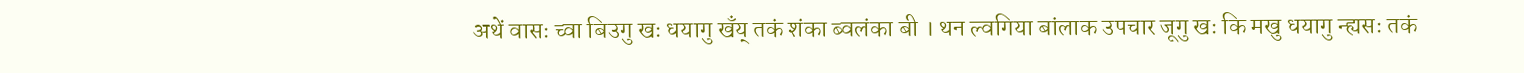अथें वासः च्वा बिउगु खः धयागु खँय् तकं शंका ब्वलंका बी । थन ल्वगिया बांलाक उपचार जूगु खः कि मखु धयागु न्ह्यसः तकं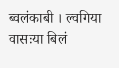ब्वलंकाबी । ल्वगिया वासःया बिलं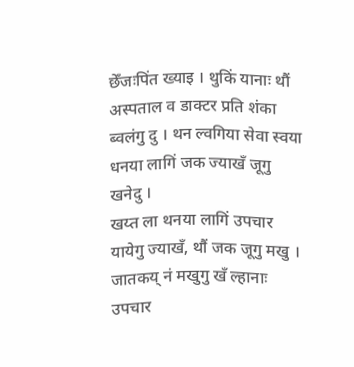छेँजःपिंत ख्याइ । थुकिं यानाः थौं अस्पताल व डाक्टर प्रति शंका ब्वलंगु दु । थन ल्वगिया सेवा स्वया धनया लागिं जक ज्याखँ जूगु खनेदु ।
खय्त ला थनया लागिं उपचार यायेगु ज्याखँ, थौं जक जूगु मखु । जातकय् नं मखुगु खँ ल्हानाः उपचार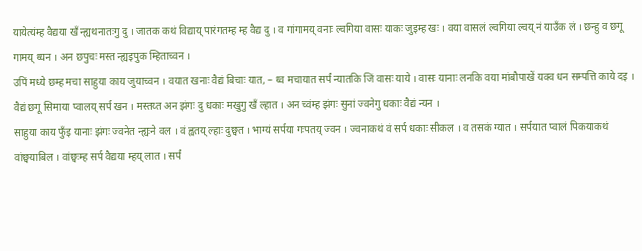यायेत्यंम्ह वैद्यया खँ न्ह्यथनातःगु दु । जातक कथं विद्याय् पारंगतम्ह म्ह वैद्य दु । व गांगामय् वनाः ल्वगिया वासः याकः जुइम्ह खः । वया वासलं ल्वगिया ल्वय् नं याउँक लं । छन्हु व छगू गामय् थ्यन । अन छपुचः मस्त न्ह्यइपुक म्हिताच्वन ।
उपिं मध्ये छम्ह मचा साहुया काय जुयाच्वन । वयात खनाः वैद्यं बिचाः यात, – थ्व मचायात सर्पं न्यातकि जिं वासः याये । वासः यानाः लनकि वया मांबौपाखें यक्व धन सम्पत्ति काये दइ । वैद्यं छगू सिमाया प्वालय् सर्प खन । मस्तय्त अन झंगः दु धकाः मखुगु खँ ल्हात । अन च्वंम्ह झंगः सुनां ज्वनेगु धकाः वैद्यं न्यन ।
साहुया काय फुँइ यानाः झंगः ज्वनेत न्ह्यःने वल । वं ह्वतय् ल्हाः दुछ्वत । भाग्यं सर्पया गःपतय् ज्वन । ज्वनाकथं वं सर्प धकाः सीकल । व तसकं ग्यात । सर्पयात प्वालं पिकयाकथं वांछ्वयाबिल । वांछ्वःम्ह सर्प वैद्यया म्हय् लात । सर्पं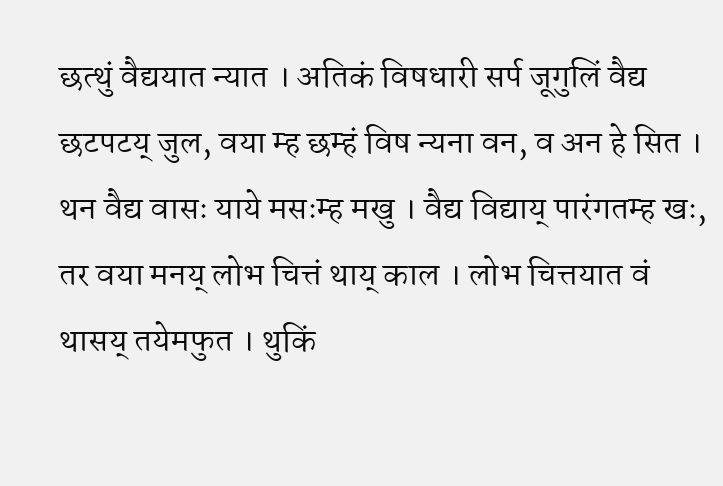छत्थुं वैद्ययात न्यात । अतिकं विषधारी सर्प जूगुलिं वैद्य छटपटय् जुल, वया म्ह छम्हं विष न्यना वन, व अन हे सित ।
थन वैद्य वासः याये मसःम्ह मखु । वैद्य विद्याय् पारंगतम्ह खः, तर वया मनय् लोभ चित्तं थाय् काल । लोभ चित्तयात वं थासय् तयेमफुत । थुकिं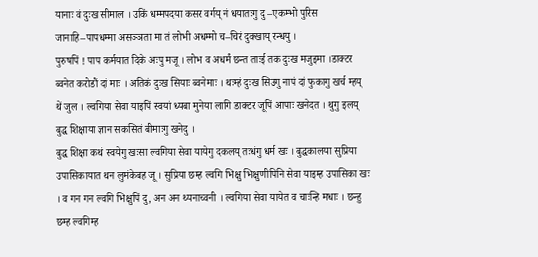यानाः वं दुःख सीमाल । उकिं धम्मपदया कसर वर्गय् नं धयातःगु दु –एकम्भो पुरिस जानाहि–पापधम्मा असञ्ञता मा तं लोभी अधम्मो च–चिरं दुक्खाय् रन्धयु ।
पुरुषपिं ! पाप कर्मयात दिके अःपु मजू । लोभ व अधर्मं छन्त ताःई तक दुःख मजुइमा ।डाक्टर ब्वनेत करोडौं दां माः । अतिकं दुःख सियाः ब्वनेमाः । थःम्हं दुःख सिउगु नापं दां फुकागु खर्च म्हय् थें जुल । ल्वगिया सेवा याइपिं स्वयां ध्यबा मुनेया लागि डाक्टर जूपिं आपाः खनेदत । थुगु इलय् बुद्ध शिक्षाया ज्ञान सकसितं बीमाःगु खनेदु ।
बुद्ध शिक्षा कथं स्वयेगु खःसा ल्वगिया सेवा यायेगु दकलय् तःधंगु धर्म खः । बुद्धकालया सुप्रिया उपासिकायात थन लुमंकेबह जू । सुप्रिया छम्ह ल्वगि भिक्षु भिक्षुणीपिनि सेवा याइम्ह उपासिका खः । व गन गन ल्वगि भिक्षुपिं दु, अन अन थ्यनाच्वनी । ल्वगिया सेवा यायेत व चाःन्हि मधाः । छन्हु छम्ह ल्वगिम्ह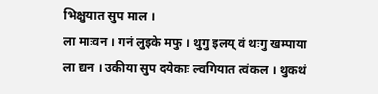भिक्षुयात सुप माल ।
ला माःवन । गनं लुइके मफु । थुगु इलय् वं थःगु खम्पाया ला द्यन । उकीया सुप दयेकाः ल्वगियात त्वंकल । थुकथं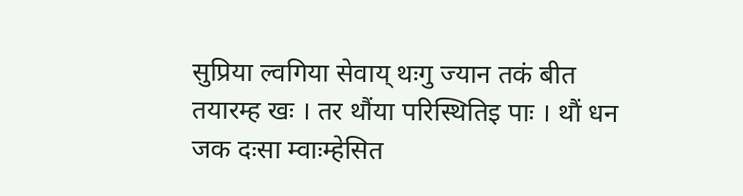सुप्रिया ल्वगिया सेवाय् थःगु ज्यान तकं बीत तयारम्ह खः । तर थौंया परिस्थितिइ पाः । थौं धन जक दःसा म्वाःम्हेसित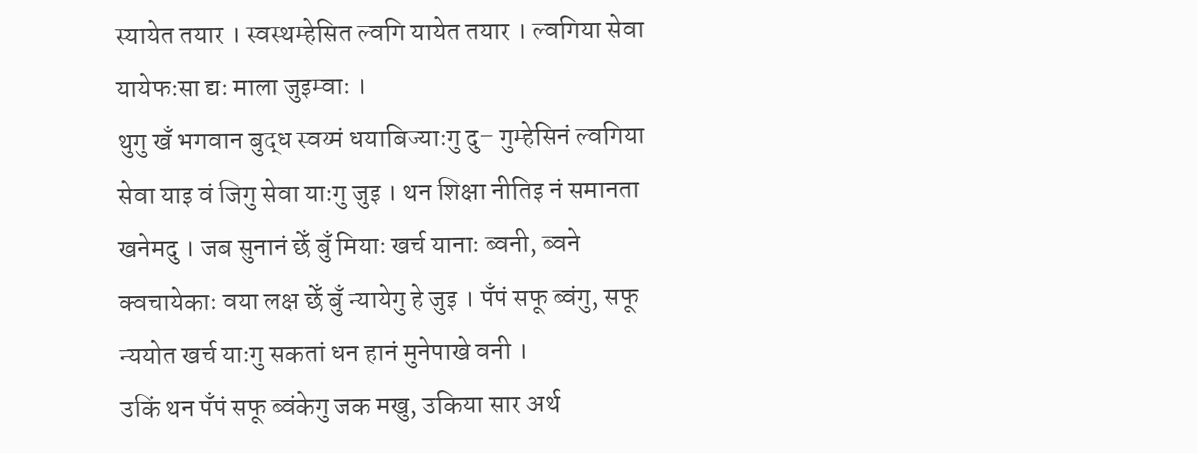स्यायेत तयार । स्वस्थम्हेसित ल्वगि यायेत तयार । ल्वगिया सेवा यायेफःसा द्यः माला जुइम्वाः ।
थुगु खँ भगवान बुद्ध स्वय्मं धयाबिज्याःगु दु– गुम्हेसिनं ल्वगिया सेवा याइ वं जिगु सेवा याःगु जुइ । थन शिक्षा नीतिइ नं समानता खनेमदु । जब सुनानं छेँ बुँ मियाः खर्च यानाः ब्वनी, ब्वने क्वचायेकाः वया लक्ष छेँ बुँ न्यायेगु हे जुइ । पँपं सफू ब्वंगु, सफू न्ययोत खर्च याःगु सकतां धन हानं मुनेपाखे वनी ।
उकिं थन पँपं सफू ब्वंकेगु जक मखु, उकिया सार अर्थ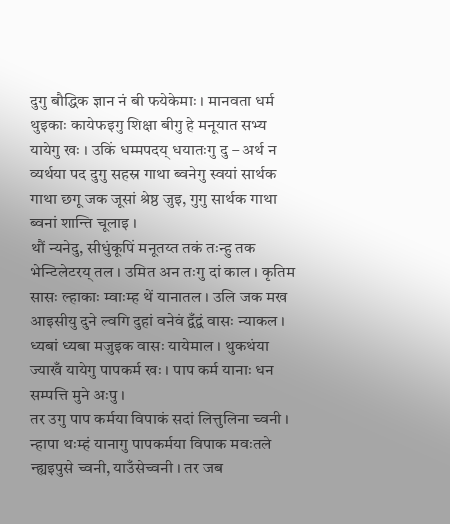दुगु बौद्धिक ज्ञान नं बी फयेकेमाः । मानवता धर्म थुइकाः कायेफइगु शिक्षा बीगु हे मनूयात सभ्य यायेगु खः । उकिं धम्मपदय् धयातःगु दु – अर्थ न व्यर्थया पद दुगु सहस्र गाथा ब्वनेगु स्वयां सार्थक गाथा छगू जक जूसां श्रेष्ठ जुइ, गुगु सार्थक गाथा ब्वनां शान्ति चूलाइ ।
थौं न्यनेदु, सीधुंकूपिं मनूतय्त तकं तःन्हु तक भेन्टिलेटरय् तल । उमित अन तःगु दां काल । कृतिम सासः ल्हाकाः म्वाःम्ह थें यानातल । उलि जक मख आइसीयु दुने ल्वगि दुहां वनेवं द्वँद्वं वासः न्याकल । ध्यबां ध्यबा मजुइक वासः यायेमाल । थुकथंया ज्याखँ यायेगु पापकर्म खः । पाप कर्म यानाः धन सम्पत्ति मुने अःपु ।
तर उगु पाप कर्मया विपाकं सदां लित्तुलिना च्वनी । न्हापा थःम्हं यानागु पापकर्मया विपाक मवःतले न्ह्यइपुसे च्वनी, याउँसेच्वनी । तर जब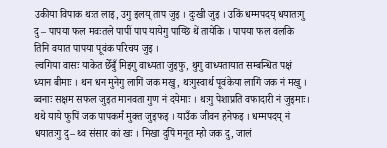उकीया विपाक थःत लाइ, उगु इलय् ताप जुइ । दुःखी जुइ । उकिं धम्मपदय् धयातःगु दु – पापया फल मवःतले पापीं पाप यायेगु पाय्छि थें तायेकि । पापया फल वलकि तिनि वयात पापया पूवंक परिचय जुइ ।
ल्वगिया वासः याकेत छेँबुँ मिइगु वाध्यता जुइफु, थुगु वाध्यतायात सम्बन्धित पक्षं ध्यान बीमाः । थन धन मुनेगु लागिं जक मखु, थःगुस्वार्थ पूवंकेया लागिं जक नं मखु । ब्वनाः सक्षम सफल जुइत मानवता गुण नं दयेमाः । थःगु पेशाप्रति वफादारी नं जुइमाः। थथे याये फुपिं जक पापकर्मं मुक्त जुइफइ । याउँक जीवन हनेफइ । धम्मपदय् नं धयातःगु दु– थ्व संसार कां खः । मिखा दुपिं मनूत म्हो जक दु, जालं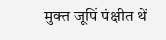मुक्त जूपिं पंक्षीत थें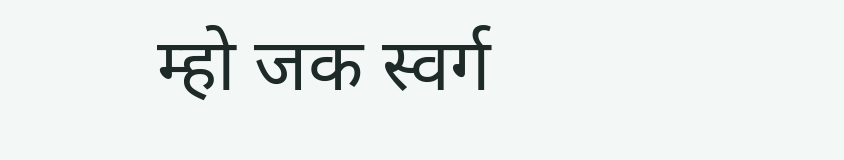म्हो जक स्वर्ग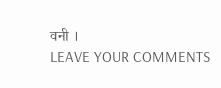वनी ।
LEAVE YOUR COMMENTS